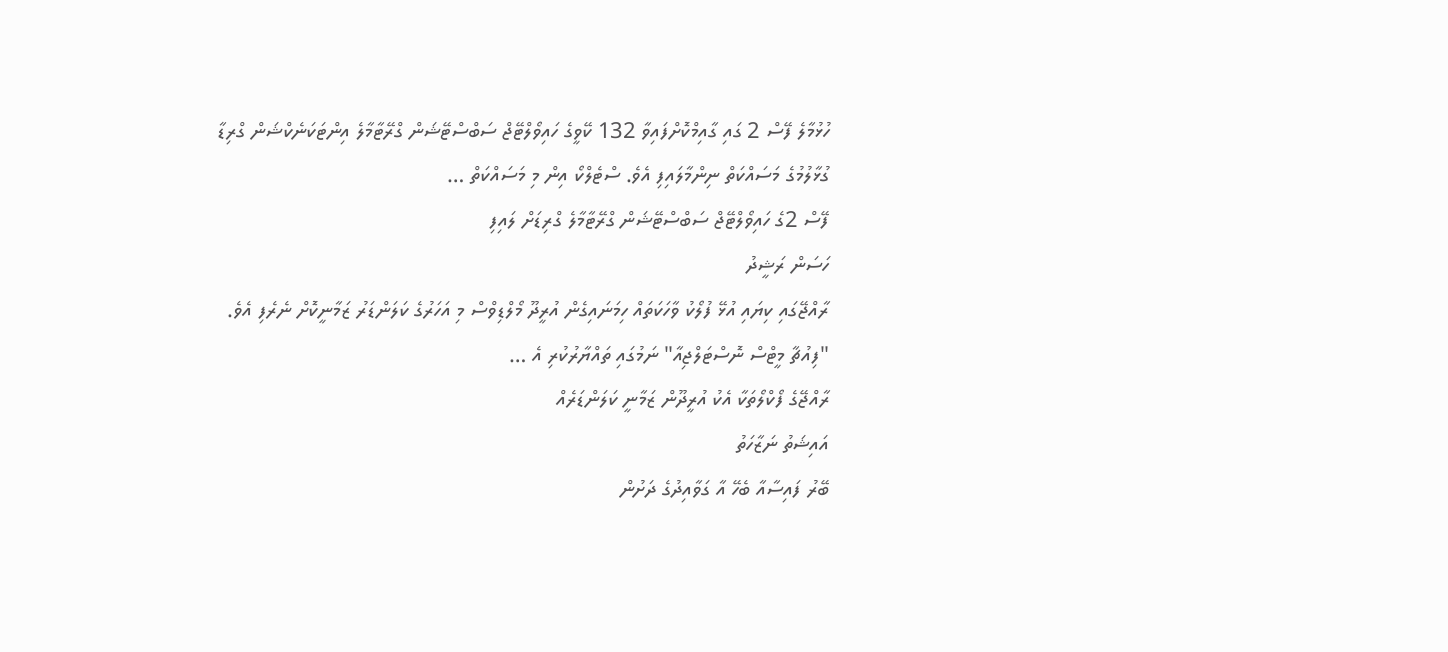ހުޅުމާލެ ފޭސް 2 ގައި ގާއިމްކޮށްފައިވާ 132 ކޭވީގެ ހައިވޯލްޓޭޖް ސަބްސްޓޭޝަން ގްރޭޓާމާލެ އިންޓަކަނެކްޝަން ގްރިޑާ ގުޅާލުމުގެ މަސައްކަތް ނިންމާލައިފި އެވެ. ސްޓެލްކޯ އިން މި މަސައްކަތް …
ފޭސް 2ގެ ހައިވޯލްޓޭޖް ސަބްސްޓޭޝަން ގްރޭޓާމާލެ ގްރިޑަށް ލައިފި
ހަސަން ރަޝީދު
ރާއްޖޭގައި ކިޔައި އުޅޭ ފުލޯކު ވާހަކަތައް ހިމަނައިގެން އުރީދޫ މޯލްޑިވްސް މި އަހަރުގެ ކަލަންޑަރު ޒަމާނީކޮށް ނެރެފި އެވެ. "ފިއުޗާ މީޓްސް ނޮސްޓަލްޖިއާ" ނަމުގައި ތައްޔާރުކުރި އެ …
ރާއްޖޭގެ ފޯކްލޯތަކާ އެކު އުރީދޫން ޒަމާނީ ކަލަންޑަރެއް
އައިޝަތު ނަޒާހަތު
ބޭރު ފައިސާއާ ބެހޭ އާ ގަވާއިދުގެ ދަށުން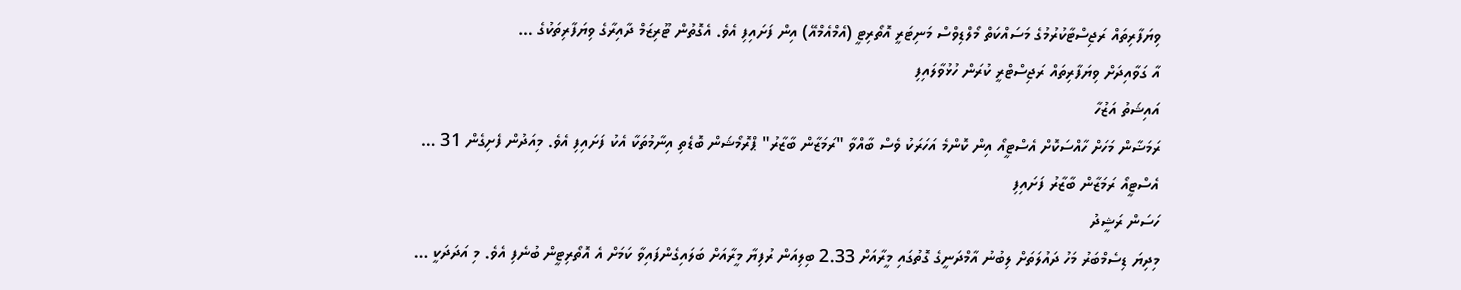ވިޔަފާރިތައް ރަޖިސްޓާކުރުމުގެ މަސައްކަތް މޯލްޑިވްސް މަނިޓަރީ އޮތޯރިޓީ (އެމްއެމްއޭ) އިން ފަށައިފި އެވެ. އެގޮތުން ޓޫރިޒަމް ދާއިރާގެ ވިޔަފާރިތަކުގެ …
އާ ގަވާއިދަށް ވިޔަފާރިތައް ރަޖިސްޓްރީ ކުރަން ހުޅުވާލައިފި
އައިޝަތު އަޒުހާ
ރަމަޟާން މަހަށް ހާއްސަކޮށް އެސްޓީއޯ އިން ކޮންމެ އަހަރަކު ވެސް ބާއްވާ "ރަމަޒާން ބާޒާރު" ޕްރޮމޯޝަން ބޮޑެތި އިނާމުތަކާ އެކު ފަށައިފި އެވެ. މިއަދުން ފެށިގެން 31 …
އެސްޓީއޯ ރަމަޒާން ބާޒާރު ފަށައިފި
ހަސަން ރަޝީދު
މިދިޔަ ޑިސެމްބަރު މަހު ދައުލަތަށް ލިބުނު އާމްދަނީގެ ގޮތުގައި މީރާއަށް 2.33 ބިލިއަން ރުފިޔާ މީރާއަށް ބަލައިގެންފައިވާ ކަމަށް އެ އޮތޯރިޓީން ބުނެފި އެވެ. މި އަދަދަކީ …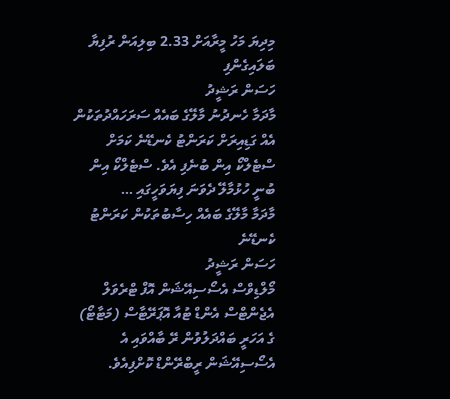މިދިޔަ މަހު މީރާއަށް 2.33 ބިލިއަން ރުފިޔާ ބަލައިގެންފި
ހަސަން ރަޝީދު
މާދަމާ ހެނދުނު މާލޭގެ ބައެއް ސަރަހައްދުތަކުން އެއް ގަޑިއިރަށް ކަރަންޓު ކެނޑޭނެ ކަމަށް ސްޓެލްކޯ އިން ބުނެފި އެވެ. ސްޓެލްކޯ އިން ބުނީ ހުޅުމާލޭ ދެވަނަ ފިޔަވަހީގައި …
މާދަމާ މާލޭގެ ބައެއް ހިސާބުތަކުން ކަރަންޓު ކެނޑޭނެ
ހަސަން ރަޝީދު
މޯލްޑިވްސް އެސޯސިއޭޝަން އޮފް ޓްރެވަލް އެޖެންޓްސް އެންޑް ޓުއާ އޮޕަރޭޓާސް (މަޓާޓޯ) ގެ އަހަރީ ބައްދަލުވުން ރޭ ބާއްވައި އެ އެސޯސިއޭޝަން ރީބްރޭންޑް ކޮށްފިއެވެ.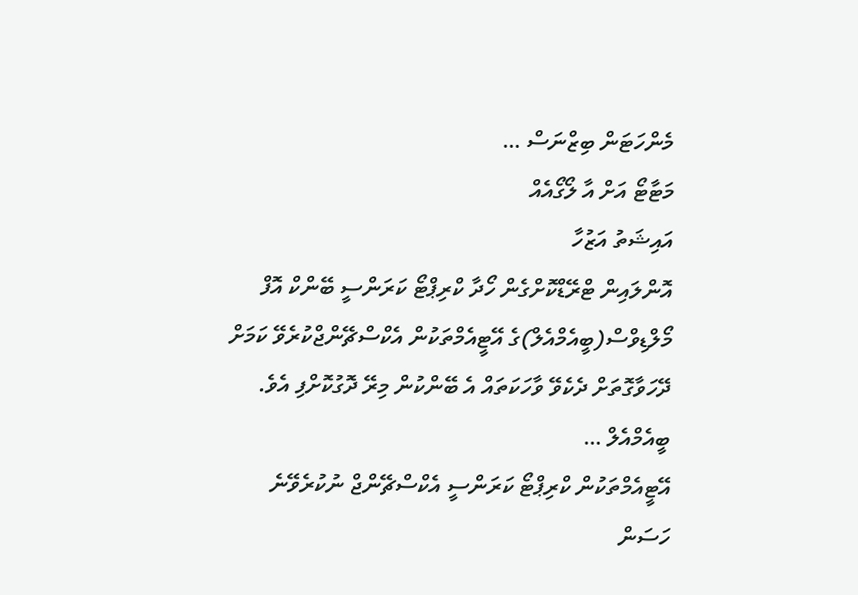މެންހަޓަން ބިޒްނަސް …
މަޓާޓޯ އަށް އާ ލޯގޯއެއް
އައިޝަތު އަޒުހާ
އޮންލައިން ޓްރޭޑްކޮށްގެން ހޯދާ ކްރިޕްޓޯ ކަރަންސީ ބޭންކް އޮފް މޯލްޑިވްސް(ބީއެމްއެލް)ގެ އޭޓީއެމްތަކުން އެކްސްޗޭންޖްކުރެވޭ ކަމަށް ދޭހަވާގޮތަށް ދެކެވޭ ވާހަކަތައް އެ ބޭންކުން މިރޭ ދޮގުކޮށްފި އެވެ. ބީއެމްއެލް …
އޭޓީއެމްތަކުން ކްރިޕްޓޯ ކަރަންސީ އެކްސްޗޭންޖް ނުކުރެވޭނެ
ހަސަން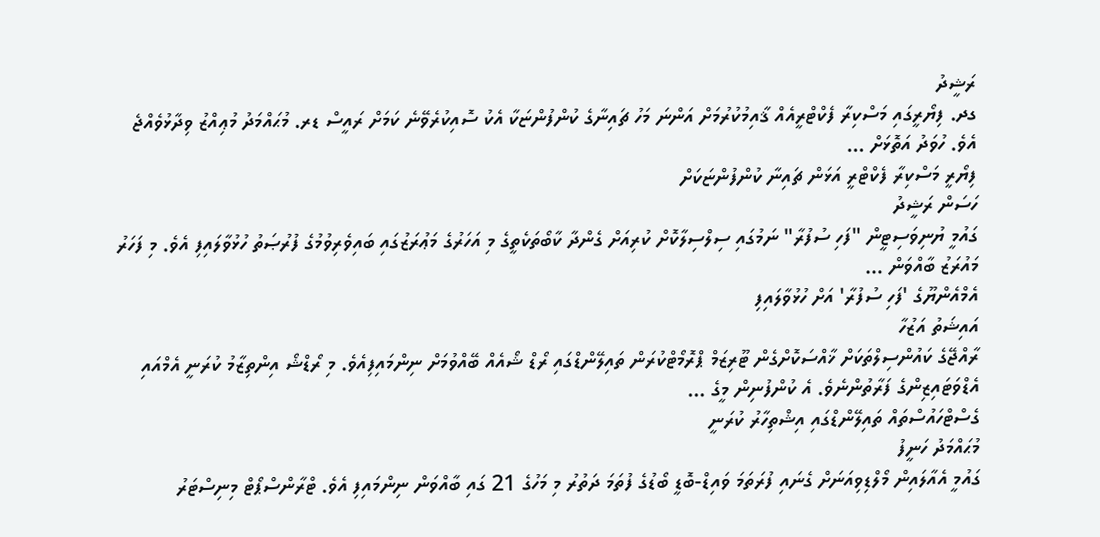ރަޝީދު
ގދ. ފިޔޯރީގައި މަސްކިރާ ފެކްޓްރީއެއް ޤާއިމުކުރުމަށް އަންނަ މަހު ޗައިނާގެ ކުންފުންޏަކާ އެކު ސޮއިކުރެވޭނެ ކަމަށް ރައީސް ޑރ. މުޙައްމަދު މުޢިއްޒު ވިދާޅުވެއްޖެ އެވެ. ހުވަދު އަތޮޅަށް …
ފިޔޯރީ މަސްކިރާ ފެކްޓްރީ އަޅަން ޗައިނާ ކުންފުންޏަކަށް
ހަސަން ރަޝީދު
ގައުމީ ޔުނިވަސިޓީން "ފަހި ސުފުރާ" ނަމުގައި ސިލްސިލާކޮށް ކުރިއަށް ގެންދާ ކާބޯތަކެތީގެ މި އަހަރުގެ މަޢުރަޒުގައި ބައިވެރިވުމުގެ ފުރުޞަތު ހުޅުވާލައިފި އެވެ. މި ފަހަރު މައުރަޒު ބާއްވަން …
އެމްއެންޔޫގެ 'ފަހި ސުފުރާ' އަށް ހުޅުވާލައިފި
އައިޝަތު އަޒުހާ
ރާއްޖޭގެ ކައުންސިލްތަކަށް ޚާއްސަކޮށްގެން ޓޫރިޒަމް ޕްރޮމޯޓްކުރަން ތައިލޭންޑްގައި ރޯޑް ޝޯއެއް ބޭއްވުމަށް ނިންމައިފިއެވެ. މި ރޯޑްޝޯ އިންތިޒާމު ކުރަނީ އެމްއައި އެޑްވަޓައިޒިންގެ ފަރާތުންނެވެ. އެ ކުންފުނިން މީގެ …
ގެސްޓްހައުސްތައް ތައިލޭންޑްގައި އިޝްތިހާރު ކުރަނީ
މުޙައްމަދު ހަނީފު
ގައުމީ އެއާލައިން މޯލްޑިވިއަނަށް ގެނައި ފުރަތަމަ ވައިޑް-ބޮޑީ ބޯޑުގެ ފުތަމަ ދަތުރު މި މަހުގެ 21 ގައި ބާއްވަން ނިންމައިފި އެވެ. ޓްރާންސްޕޯޓް މިނިސްޓަރު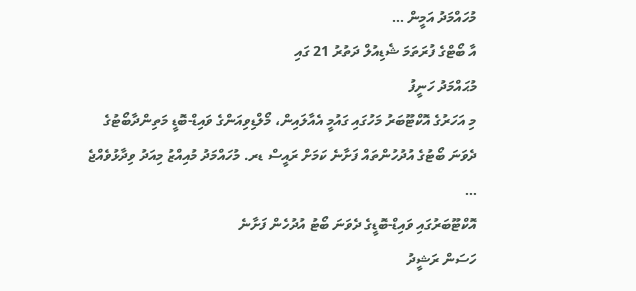މުހައްމަދު އަމީން …
އާ ބޯޓްގެ ފުރަތަމަ ޝެޑިއުލް ދަތުރު 21 ގައި
މުޙައްމަދު ހަނީފު
މި އަހަރުގެ އޮކްޓޫބަރު މަހުގައި ގައުމީ އެއާލައިން، މޯލްޑިވިއަންގެ ވައިޑް-ބޮޑީ މަތިންދާބޯޓުގެ ދެވަނަ ބޯޓުގެ އުދުހުންތައް ފަށާނެ ކަމަށް ރައީސް ޑރ. މުހައްމަދު މުއިއްޒު މިއަދު ވިދާޅުވެއްޖެ …
އޮކްޓޫބަރުގައި ވައިޑް-ބޮޑީގެ ދެވަނަ ބޯޓު އުދުހެން ފަށާނެ
ހަސަން ރަޝީދު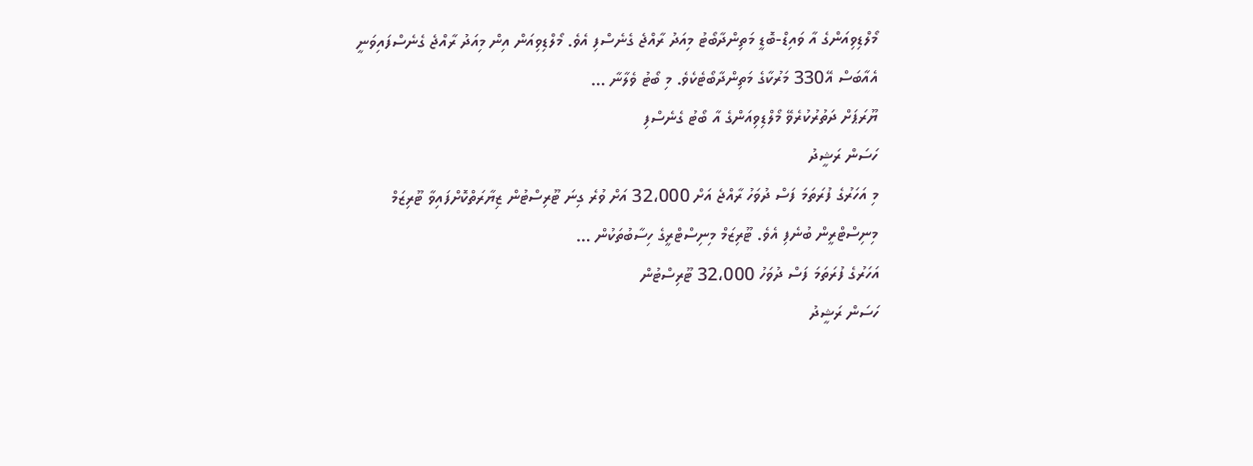މޯލްޑިވިއަންގެ އާ ވައިޑް-ބޮޑީ މަތިންދާބޯޓު މިއަދު ރާއްޖެ ގެނެސްފި އެވެ. މޯލްޑިވިއަން އިން މިއަދު ރާއްޖެ ގެނެސްފައިވަނީ އެއާބަސް އޭ330 މަރުކާގެ މަތިންދާބޯޓެކެވެ. މި ބޯޓު ވެލާނާ …
ޔޫރަޕަށް ދަތުރުކުރެވޭ މޯލްޑިވިއަންގެ އާ ބޯޓު ގެނެސްފި
ހަސަން ރަޝީދު
މި އަހަރުގެ ފުރަތަމަ ފަސް ދުވަހު ރާއްޖެ އަށް 32،000 އަށް ވުރެ ގިނަ ޓޫރިސްޓުން ޒިޔާރަތްކޮށްފައިވާ ޓޫރިޒަމް މިނިސްޓްރީން ބުނެފި އެވެ. ޓޫރިޒަމް މިނިސްޓްރީގެ ހިސާބުތަކުން …
އަހަރުގެ ފުރަތަމަ ފަސް ދުވަހު 32،000 ޓޫރިސްޓުން
ހަސަން ރަޝީދު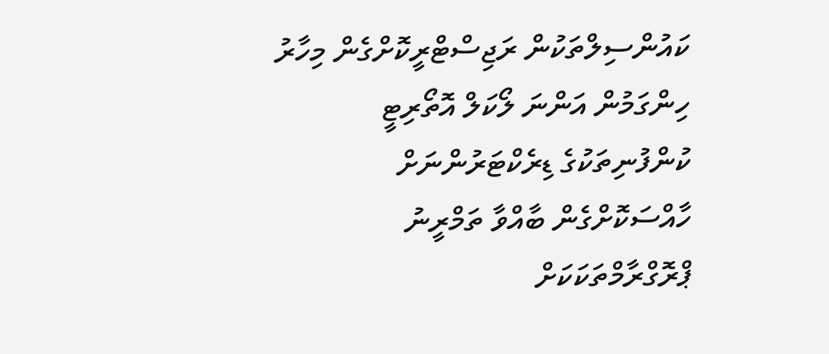ކައުންސިލްތަކުން ރަޖިސްޓްރީކޮށްގެން މިހާރު ހިންގަމުން އަންނަ ލޯކަލް އޮތޯރިޓީ ކުންފުނިތަކުގެ ޑިރެކްޓަރުންނަށް ހާއްސަކޮށްގެން ބާއްވާ ތަމްރީނު ޕްރޮގްރާމްތަކަކަށް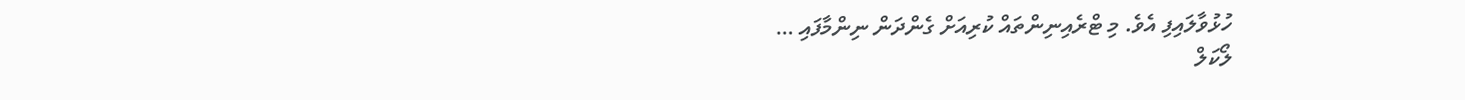ހުޅުވާލައިފި އެވެ. މި ޓްރެއިނިންތައް ކުރިއަށް ގެންދަން ނިންމާފައި …
ލޯކަލް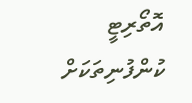އޮތޯރިޓީ ކުންފުނިތަކަށް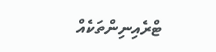ޓްރެއިނިންތަކެއް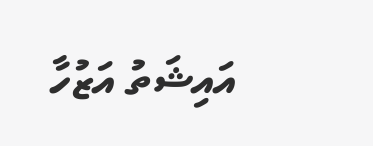އައިޝަތު އަޒުހާ